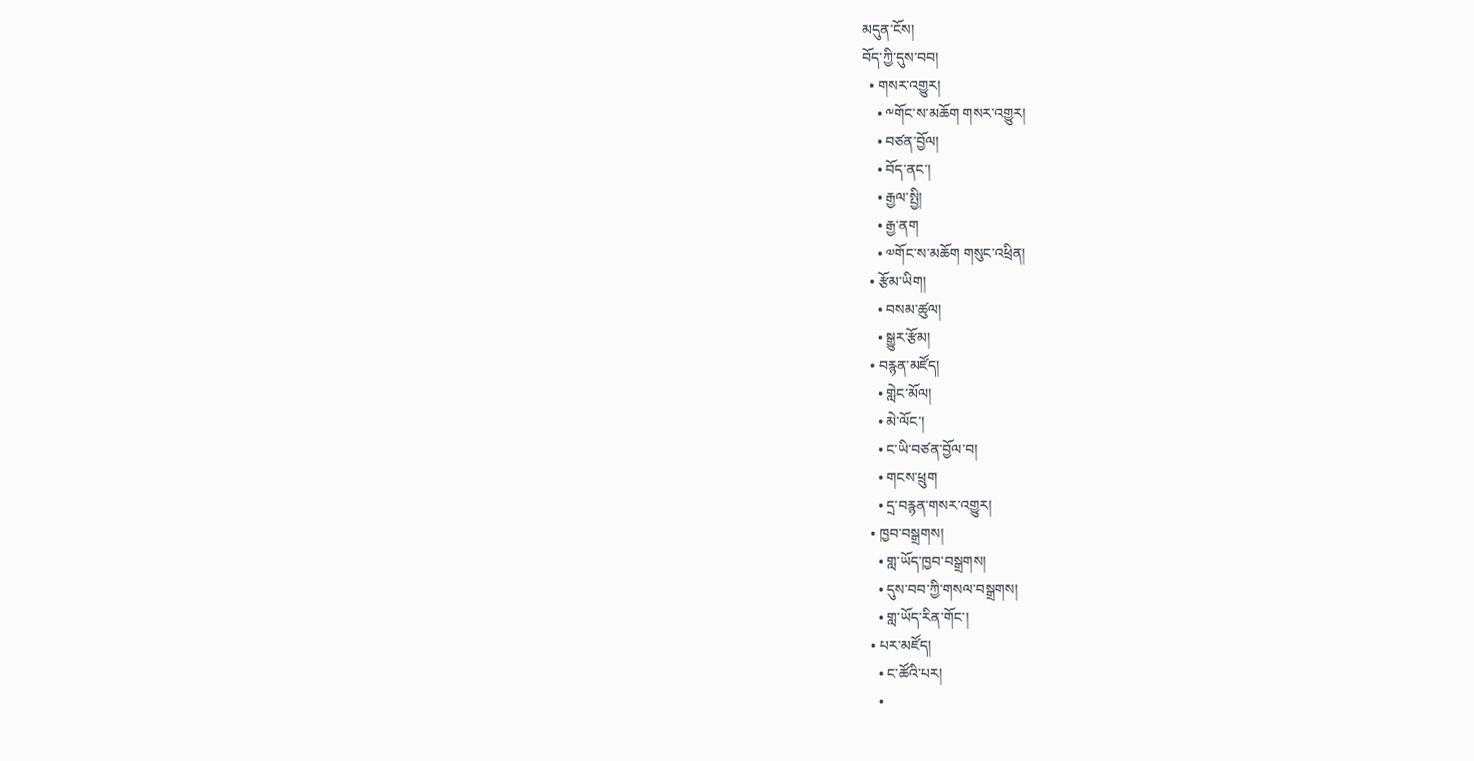མདུན་ངོས།
བོད་ཀྱི་དུས་བབ།
  • གསར་འགྱུར།
    • ༸གོང་ས་མཆོག གསར་འགྱུར།
    • བཙན་བྱོལ།
    • བོད་ནང་།
    • རྒྱལ་སྤྱི།
    • རྒྱ་ནག
    • ༧གོང་ས་མཆོག གསུང་འཕྲིན།
  • རྩོམ་ཡིག།
    • བསམ་ཚུལ།
    • སྒྱུར་རྩོམ།
  • བརྙན་མཛོད།
    • གླེང་མོལ།
    • མེ་ལོང་།
    • ང་ཡི་བཙན་བྱོལ་བ།
    • གངས་ཕྲུག
    • དྲ་བརྙན་གསར་འགྱུར།
  • ཁྱབ་བསྒྲགས།
    • གླ་ཡོད་ཁྱབ་བསྒྲགས།
    • དུས་བབ་ཀྱི་གསལ་བསྒྲགས།
    • གླ་ཡོད་རིན་གོང་།
  • པར་མཛོད།
    • ང་ཚོའི་པར།
    •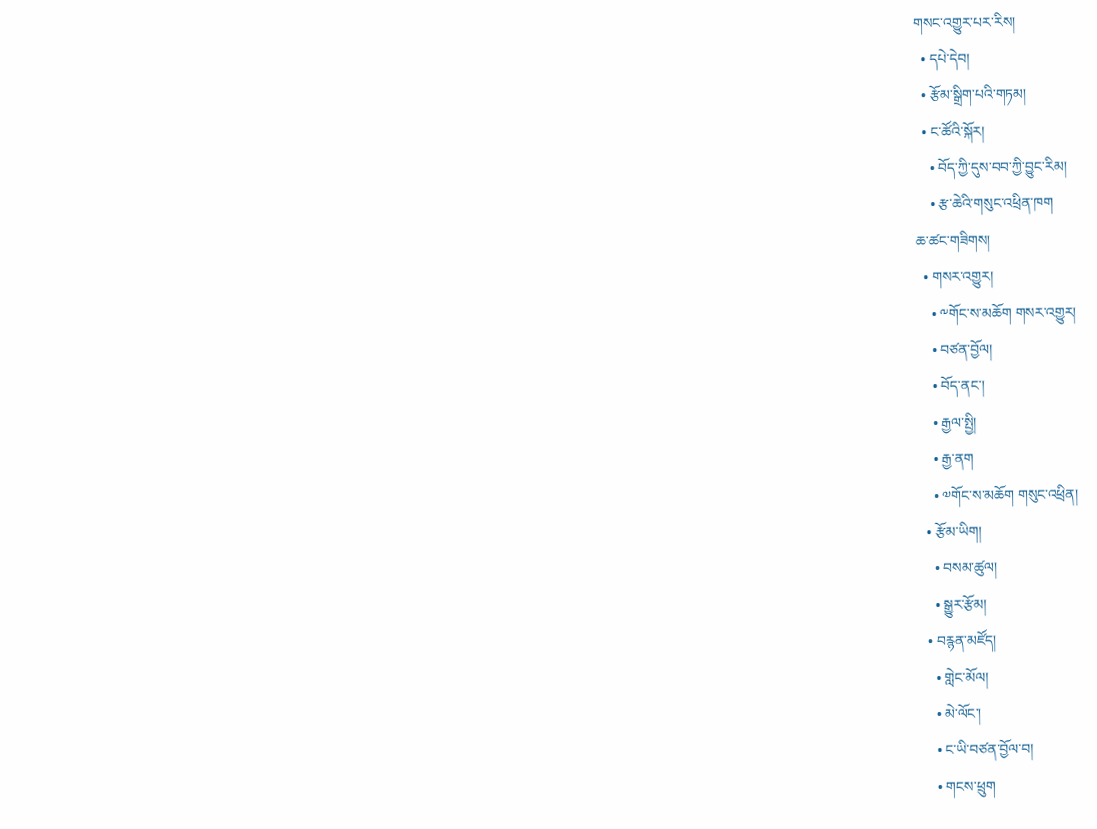གསང་འགྱུར་པར་རིས།
  • དཔེ་དེབ།
  • རྩོམ་སྒྲིག་པའི་གཏམ།
  • ང་ཚོའི་སྐོར།
    • བོད་ཀྱི་དུས་བབ་ཀྱི་བྱུང་རིམ།
    • རྩ་ཆེའི་གསུང་འཕྲིན་ཁག
ཆ་ཚང་གཟིགས།
  • གསར་འགྱུར།
    • ༸གོང་ས་མཆོག གསར་འགྱུར།
    • བཙན་བྱོལ།
    • བོད་ནང་།
    • རྒྱལ་སྤྱི།
    • རྒྱ་ནག
    • ༧གོང་ས་མཆོག གསུང་འཕྲིན།
  • རྩོམ་ཡིག།
    • བསམ་ཚུལ།
    • སྒྱུར་རྩོམ།
  • བརྙན་མཛོད།
    • གླེང་མོལ།
    • མེ་ལོང་།
    • ང་ཡི་བཙན་བྱོལ་བ།
    • གངས་ཕྲུག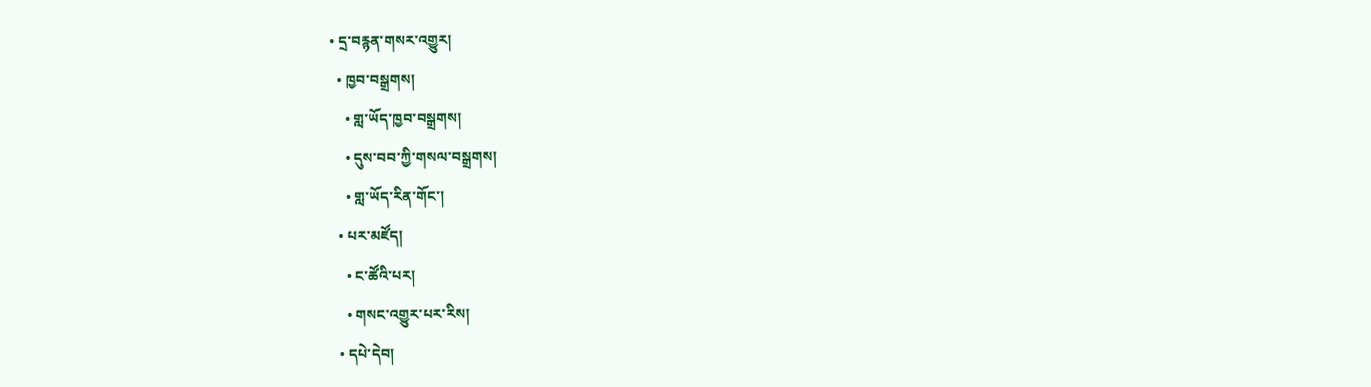• དྲ་བརྙན་གསར་འགྱུར།
  • ཁྱབ་བསྒྲགས།
    • གླ་ཡོད་ཁྱབ་བསྒྲགས།
    • དུས་བབ་ཀྱི་གསལ་བསྒྲགས།
    • གླ་ཡོད་རིན་གོང་།
  • པར་མཛོད།
    • ང་ཚོའི་པར།
    • གསང་འགྱུར་པར་རིས།
  • དཔེ་དེབ།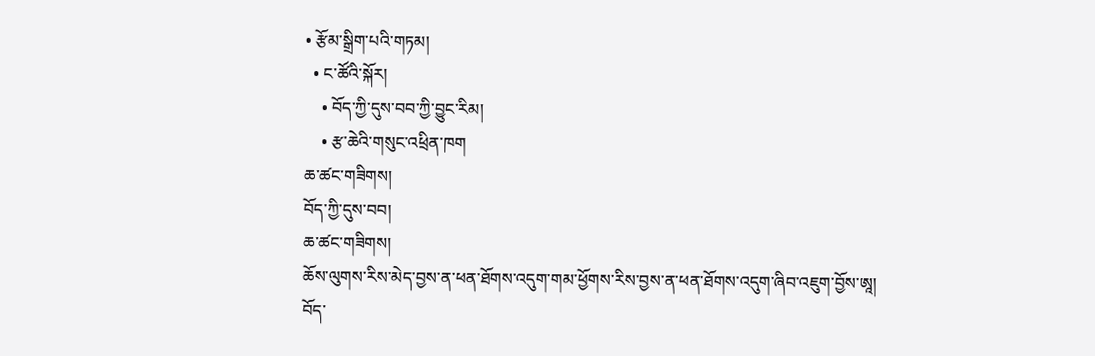• རྩོམ་སྒྲིག་པའི་གཏམ།
  • ང་ཚོའི་སྐོར།
    • བོད་ཀྱི་དུས་བབ་ཀྱི་བྱུང་རིམ།
    • རྩ་ཆེའི་གསུང་འཕྲིན་ཁག
ཆ་ཚང་གཟིགས།
བོད་ཀྱི་དུས་བབ།
ཆ་ཚང་གཟིགས།
ཆོས་ལུགས་རིས་མེད་བྱས་ན་ཕན་ཐོགས་འདུག་གམ་ཕྱོགས་རིས་བྱས་ན་ཕན་ཐོགས་འདུག་ཞིབ་འཇུག་བྱོས་ཨཱ།
བོད་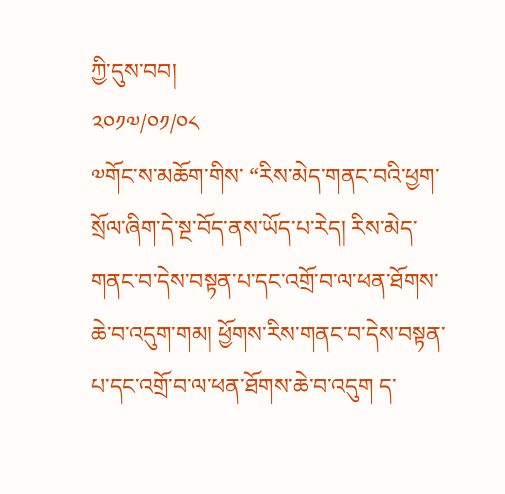ཀྱི་དུས་བབ།
༢༠༡༧/༠༡/༠༨
༧གོང་ས་མཆོག་གིས་ “རིས་མེད་གནང་བའི་ཕྱག་སྲོལ་ཞིག་དེ་སྔ་བོད་ནས་ཡོད་པ་རེད། རིས་མེད་གནང་བ་དེས་བསྟན་པ་དང་འགྲོ་བ་ལ་ཕན་ཐོགས་ཆེ་བ་འདུག་གམ། ཕྱོགས་རིས་གནང་བ་དེས་བསྟན་པ་དང་འགྲོ་བ་ལ་ཕན་ཐོགས་ཆེ་བ་འདུག ད་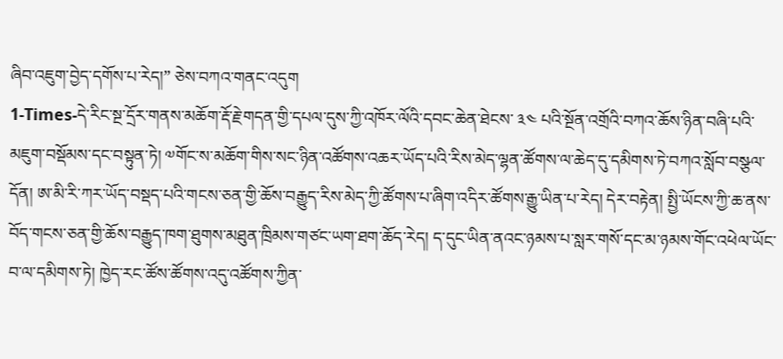ཞིབ་འཇུག་བྱེད་དགོས་པ་རེད།” ཅེས་བཀའ་གནང་འདུག
1-Times-དེ་རིང་སྔ་དྲོར་གནས་མཆོག་རྡོ་རྗེ་གདན་གྱི་དཔལ་དུས་ཀྱི་འཁོར་ལོའི་དབང་ཆེན་ཐེངས་ ༣༤ པའི་སྔོན་འགྲོའི་བཀའ་ཆོས་ཉིན་བཞི་པའི་མཇུག་བསྡོམས་དང་བསྟུན་ཏེ། ༧གོང་ས་མཆོག་གིས་སང་ཉིན་འཚོགས་འཆར་ཡོད་པའི་རིས་མེད་ལྷན་ཚོགས་ལ་ཆེད་དུ་དམིགས་ཏེ་བཀའ་སློབ་བསྩལ་དོན། ཨ་མི་རི་ཀར་ཡོད་བསྡད་པའི་གངས་ཅན་གྱི་ཆོས་བརྒྱུད་རིས་མེད་ཀྱི་ཚོགས་པ་ཞིག་འདིར་ཚོགས་རྒྱུ་ཡིན་པ་རེད། དེར་བརྟེན། སྤྱི་ཡོངས་ཀྱི་ཆ་ནས་བོད་གངས་ཅན་གྱི་ཆོས་བརྒྱུད་ཁག་ཐུགས་མཐུན་ཁྲིམས་གཙང་ཡག་ཐག་ཆོད་རེད། ད་དུང་ཡིན་ནའང་ཉམས་པ་སླར་གསོ་དང་མ་ཉམས་གོང་འཕེལ་ཡོང་བ་ལ་དམིགས་ཏེ། ཁྱེད་རང་ཚོས་ཚོགས་འདུ་འཚོགས་ཀྱིན་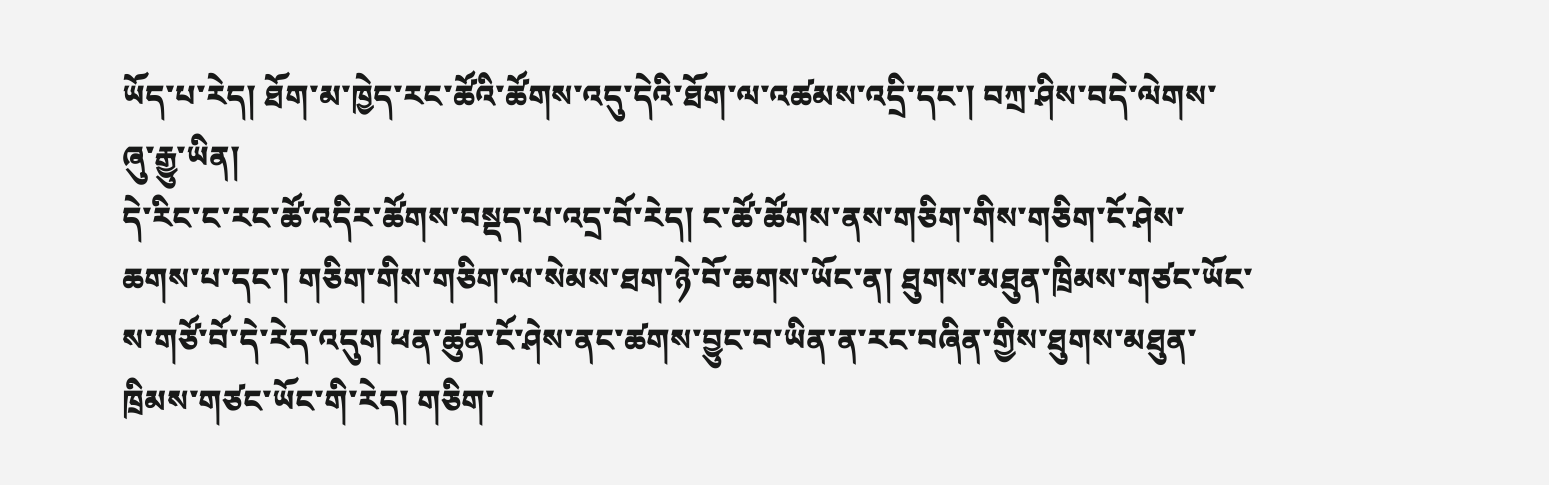ཡོད་པ་རེད། ཐོག་མ་ཁྱེད་རང་ཚོའི་ཚོགས་འདུ་དེའི་ཐོག་ལ་འཚམས་འདྲི་དང་། བཀྲ་ཤིས་བདེ་ལེགས་ཞུ་རྒྱུ་ཡིན།
དེ་རིང་ང་རང་ཚོ་འདིར་ཚོགས་བསྡད་པ་འདྲ་བོ་རེད། ང་ཚོ་ཚོགས་ནས་གཅིག་གིས་གཅིག་ངོ་ཤེས་ཆགས་པ་དང་། གཅིག་གིས་གཅིག་ལ་སེམས་ཐག་ཉེ་བོ་ཆགས་ཡོང་ན། ཐུགས་མཐུན་ཁྲིམས་གཙང་ཡོང་ས་གཙོ་བོ་དེ་རེད་འདུག ཕན་ཚུན་ངོ་ཤེས་ནང་ཚགས་བྱུང་བ་ཡིན་ན་རང་བཞིན་གྱིས་ཐུགས་མཐུན་ཁྲིམས་གཙང་ཡོང་གི་རེད། གཅིག་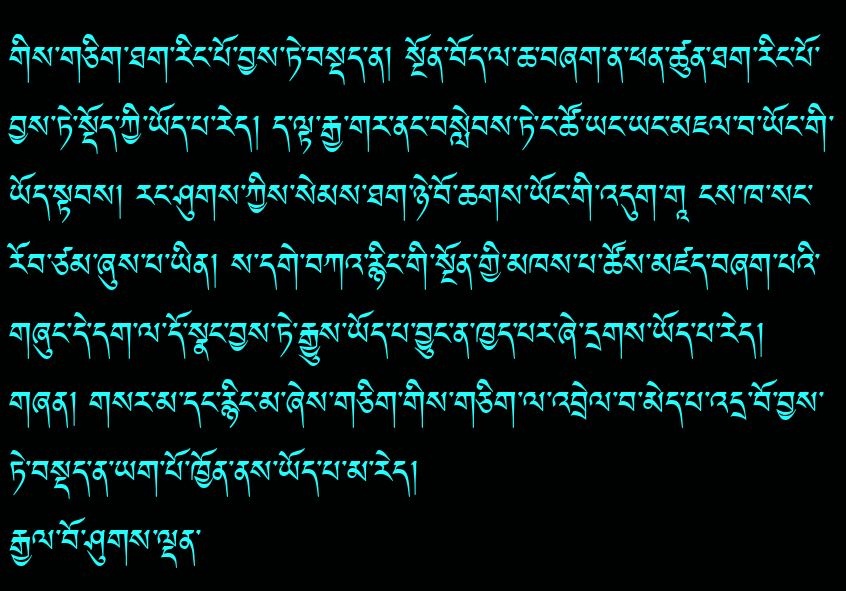གིས་གཅིག་ཐག་རིང་པོ་བྱས་ཏེ་བསྡད་ན། སྔོན་བོད་ལ་ཆ་བཞག་ན་ཕན་ཚུན་ཐག་རིང་པོ་བྱས་ཏེ་སྡོད་ཀྱི་ཡོད་པ་རེད། ད་ལྟ་རྒྱ་གར་ནང་བསླེབས་ཏེ་ང་ཚོ་ཡང་ཡང་མཇལ་བ་ཡོང་གི་ཡོད་སྟབས། རང་ཤུགས་ཀྱིས་སེམས་ཐག་ཉེ་བོ་ཆགས་ཡོང་གི་འདུག་གཱ ངས་ཁ་སང་རོབ་ཙམ་ཞུས་པ་ཡིན། ས་དགེ་བཀའ་རྙིང་གི་སྔོན་གྱི་མཁས་པ་ཚོས་མཛད་བཞག་པའི་གཞུང་དེ་དག་ལ་དོ་སྣང་བྱས་ཏེ་རྒྱུས་ཡོད་པ་བྱུང་ན་ཁྱད་པར་ཞེ་དྲགས་ཡོད་པ་རེད། གཞན། གསར་མ་དང་རྙིང་མ་ཞེས་གཅིག་གིས་གཅིག་ལ་འབྲེལ་བ་མེད་པ་འདྲ་བོ་བྱས་ཏེ་བསྡད་ན་ཡག་པོ་ཁྱོན་ནས་ཡོད་པ་མ་རེད།
རྒྱལ་བོ་ཤུགས་ལྡན་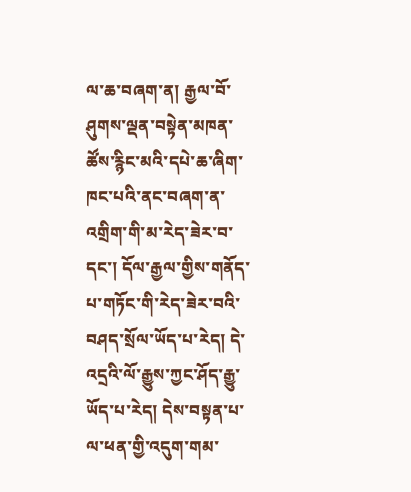ལ་ཆ་བཞག་ན། རྒྱལ་བོ་ཤུགས་ལྡན་བསྟེན་མཁན་ཚོས་རྙིང་མའི་དཔེ་ཆ་ཞིག་ཁང་པའི་ནང་བཞག་ན་འགྲིག་གི་མ་རེད་ཟེར་བ་དང་། དོལ་རྒྱལ་གྱིས་གནོད་པ་གཏོང་གི་རེད་ཟེར་བའི་བཤད་སྲོལ་ཡོད་པ་རེད། དེ་འདྲའི་ལོ་རྒྱུས་ཀྱང་ཤོད་རྒྱུ་ཡོད་པ་རེད། དེས་བསྟན་པ་ལ་ཕན་གྱི་འདུག་གམ་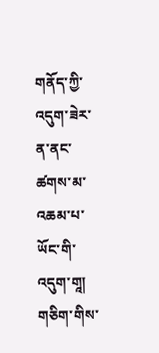གནོད་ཀྱི་འདུག་ཟེར་ན་ནང་ཚགས་མ་འཆམ་པ་ཡོང་གི་འདུག་གཱ། གཅིག་གིས་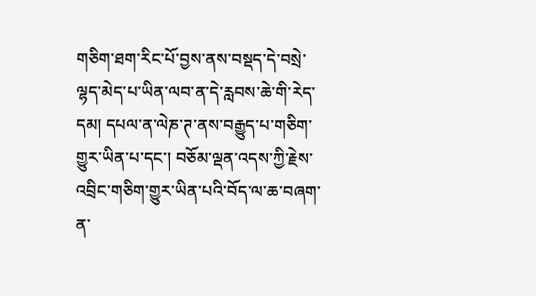གཅིག་ཐག་རིང་པོ་བྱས་ནས་བསྡད་དེ་བསྲེ་ལྷད་མེད་པ་ཡིན་ལབ་ན་དེ་རླབས་ཆེ་གི་རེད་དམ། དཔལ་ན་ལེཎ་ཊ་ནས་བརྒྱུད་པ་གཅིག་གྱུར་ཡིན་པ་དང་། བཅོམ་ལྡན་འདས་ཀྱི་རྗེས་འབྲིང་གཅིག་གྱུར་ཡིན་པའི་བོད་ལ་ཆ་བཞག་ན་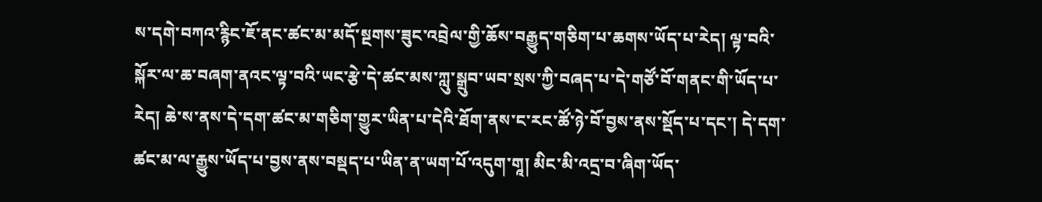ས་དགེ་བཀའ་རྙིང་ཇོ་ནང་ཚང་མ་མདོ་སྔགས་ཟུང་འབྲེལ་གྱི་ཆོས་བརྒྱུད་གཅིག་པ་ཆགས་ཡོད་པ་རེད། ལྟ་བའི་སྐོར་ལ་ཆ་བཞག་ནའང་ལྟ་བའི་ཡང་རྩེ་དེ་ཚང་མས་ཀླུ་སྒྲུབ་ཡབ་སྲས་ཀྱི་བཞད་པ་དེ་གཙོ་བོ་གནང་གི་ཡོད་པ་རེད། ཆེ་ས་ནས་དེ་དག་ཚང་མ་གཅིག་གྱུར་ཡིན་པ་དེའི་ཐོག་ནས་ང་རང་ཚོ་ཉེ་བོ་བྱས་ནས་སྡོད་པ་དང་། དེ་དག་ཚང་མ་ལ་རྒྱུས་ཡོད་པ་བྱས་ནས་བསྡད་པ་ཡིན་ན་ཡག་པོ་འདུག་གཱ། མིང་མི་འདྲ་བ་ཞིག་ཡོད་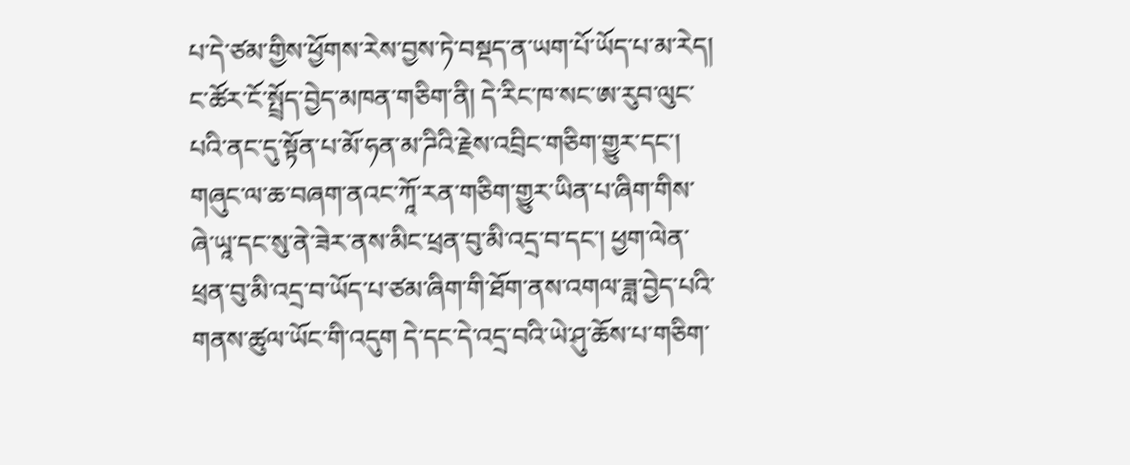པ་དེ་ཙམ་གྱིས་ཕྱོགས་རེས་བྱས་ཏེ་བསྡད་ན་ཡག་པོ་ཡོད་པ་མ་རེད།
ང་ཚོར་ངོ་སྤྲོད་བྱེད་མཁན་གཅིག་ནི། དེ་རིང་ཁ་སང་ཨ་རུབ་ལུང་པའི་ནང་དུ་སྟོན་པ་མོ་ཧན་མ་ཌིའི་རྗེས་འབྲིང་གཅིག་གྱུར་དང་། གཞུང་ལ་ཆ་བཞག་ནའང་ཀཱོ་རན་གཅིག་གྱུར་ཡིན་པ་ཞིག་གིས་ཞེ་ཡཱ་དང་སུ་ནེ་ཟེར་ནས་མིང་ཕྲན་བུ་མི་འདྲ་བ་དང་། ཕྱག་ལེན་ཕྲན་བུ་མི་འདྲ་བ་ཡོད་པ་ཙམ་ཞིག་གི་ཐོག་ནས་འགལ་ཟླ་བྱེད་པའི་གནས་ཚུལ་ཡོང་གི་འདུག དེ་དང་དེ་འདྲ་བའི་ཡེ་ཤུ་ཆོས་པ་གཅིག་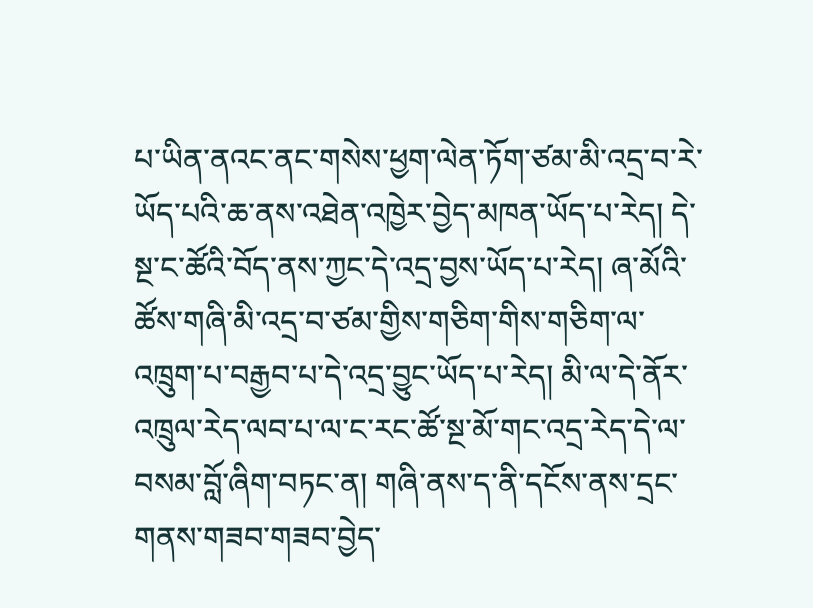པ་ཡིན་ནའང་ནང་གསེས་ཕྱག་ལེན་ཏོག་ཙམ་མི་འདྲ་བ་རེ་ཡོད་པའི་ཆ་ནས་འཐེན་འཁྱེར་བྱེད་མཁན་ཡོད་པ་རེད། དེ་སྔ་ང་ཚོའི་བོད་ནས་ཀྱང་དེ་འདྲ་བྱས་ཡོད་པ་རེད། ཞ་མོའི་ཚོས་གཞི་མི་འདྲ་བ་ཙམ་གྱིས་གཅིག་གིས་གཅིག་ལ་འཁྲུག་པ་བརྒྱབ་པ་དེ་འདྲ་བྱུང་ཡོད་པ་རེད། མི་ལ་དེ་ནོར་འཁྲུལ་རེད་ལབ་པ་ལ་ང་རང་ཚོ་སྔ་མོ་གང་འདྲ་རེད་དེ་ལ་བསམ་བློ་ཞིག་བཏང་ན། གཞི་ནས་ད་ནི་དངོས་ནས་དྲང་གནས་གཟབ་གཟབ་བྱེད་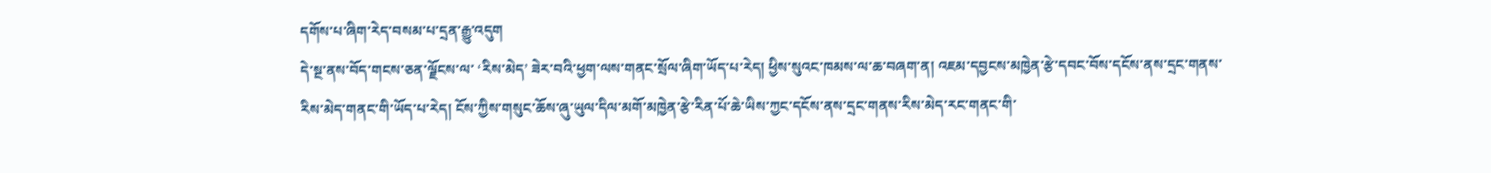དགོས་པ་ཞིག་རེད་བསམ་པ་དྲན་རྒྱུ་འདུག
དེ་སྔ་ནས་བོད་གངས་ཅན་ལྗོངས་ལ་ ‘རིས་མེད’ ཟེར་བའི་ཕྱག་ལས་གནང་སྲོལ་ཞིག་ཡོད་པ་རེད། ཕྱིས་སུའང་ཁམས་ལ་ཆ་བཞག་ན། འཇམ་དབྱངས་མཁྱེན་རྩེ་དབང་བོས་དངོས་ནས་དྲང་གནས་རིས་མེད་གནང་གི་ཡོད་པ་རེད། ངོས་ཀྱིས་གསུང་ཆོས་ཞུ་ཡུལ་དིལ་མགོ་མཁྱེན་རྩེ་རིན་པོ་ཆེ་ཡིས་ཀྱང་དངོས་ནས་དྲང་གནས་རིས་མེད་རང་གནང་གི་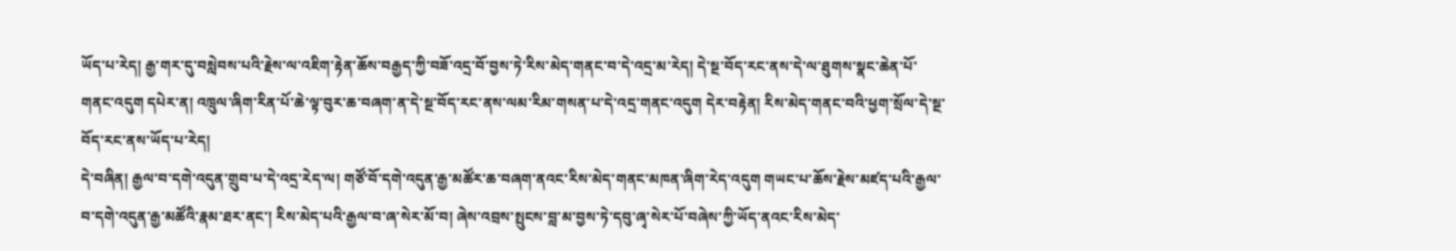ཡོད་པ་རེད། རྒྱ་གར་དུ་བསླེབས་པའི་རྗེས་ལ་འཇིག་རྟེན་ཆོས་བརྒྱད་ཀྱི་བཟོ་འདྲ་བོ་བྱས་ཏེ་རིས་མེད་གནང་བ་དེ་འདྲ་མ་རེད། དེ་སྔ་བོད་རང་ནས་དེ་ལ་ཐུགས་སྣང་ཆེན་པོ་གནང་འདུག དཔེར་ན། འཁྲུལ་ཞིག་རིན་པོ་ཆེ་ལྟ་བུར་ཆ་བཞག་ན་དེ་སྔ་བོད་རང་ནས་ལམ་རིམ་གསན་པ་དེ་འདྲ་གནང་འདུག དེར་བརྟེན། རིས་མེད་གནང་བའི་ཕྱག་སྲོལ་དེ་སྔ་བོད་རང་ནས་ཡོད་པ་རེད།
དེ་བཞིན། རྒྱལ་བ་དགེ་འདུན་གྲུབ་པ་དེ་འདྲ་རེད་ལ། གཙོ་བོ་དགེ་འདུན་རྒྱ་མཚོར་ཆ་བཞག་ནའང་རིས་མེད་གནང་མཁན་ཞིག་རེད་འདུག གཡང་པ་ཆོས་རྗེས་མཛད་པའི་རྒྱལ་བ་དགེ་འདུན་རྒྱ་མཚོའི་རྣམ་ཐར་ནང་། རིས་མེད་པའི་རྒྱལ་བ་ཞ་སེར་མོ་བ། ཞེས་འབྲས་སྤུངས་བླ་མ་བྱས་ཏེ་དབུ་ཞྭ་སེར་པོ་བཞེས་ཀྱི་ཡོད་ནའང་རིས་མེད་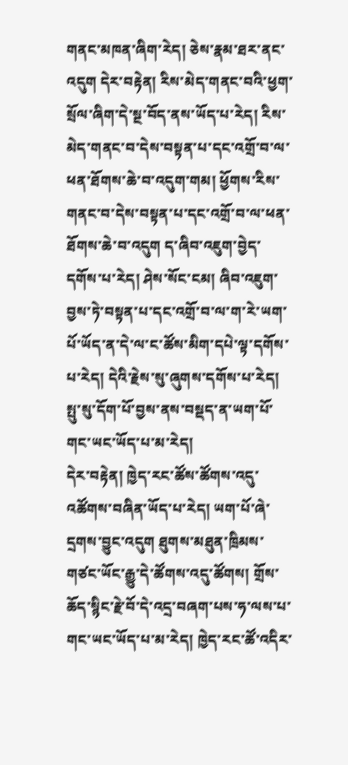གནང་མཁན་ཞིག་རེད། ཅེས་རྣམ་ཐར་ནང་འདུག དེར་བརྟེན། རིས་མེད་གནང་བའི་ཕྱག་སྲོལ་ཞིག་དེ་སྔ་བོད་ནས་ཡོད་པ་རེད། རིས་མེད་གནང་བ་དེས་བསྟན་པ་དང་འགྲོ་བ་ལ་ཕན་ཐོགས་ཆེ་བ་འདུག་གམ། ཕྱོགས་རིས་གནང་བ་དེས་བསྟན་པ་དང་འགྲོ་བ་ལ་ཕན་ཐོགས་ཆེ་བ་འདུག ད་ཞིབ་འཇུག་བྱེད་དགོས་པ་རེད། ཤེས་སོང་ངམ། ཞིབ་འཇུག་བྱས་ཏེ་བསྟན་པ་དང་འགྲོ་བ་ལ་ག་རེ་ཡག་པོ་ཡོད་ན་དེ་ལ་ང་ཚོས་མིག་དཔེ་ལྟ་དགོས་པ་རེད། དེའི་རྗེས་སུ་ཞུགས་དགོས་པ་རེད། སྤུ་སུ་དོག་པོ་བྱས་ནས་བསྡད་ན་ཡག་པོ་གང་ཡང་ཡོད་པ་མ་རེད།
དེར་བརྟེན། ཁྱེད་རང་ཚོས་ཚོགས་འདུ་འཚོགས་བཞིན་ཡོད་པ་རེད། ཡག་པོ་ཞེ་དྲགས་བྱུང་འདུག ཐུགས་མཐུན་ཁྲིམས་གཙང་ཡོང་རྒྱུ་དེ་ཚོགས་འདུ་ཚོགས། གྲོས་ཆོད་སྙིང་རྗེ་བོ་དེ་འདྲ་བཞག་པས་ཧ་ལས་པ་གང་ཡང་ཡོད་པ་མ་རེད། ཁྱེད་རང་ཚོ་འདིར་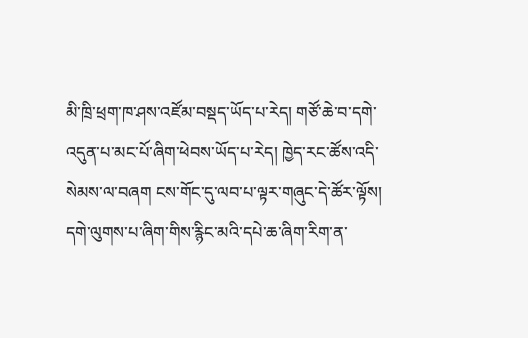མི་ཁྲི་ཕྲག་ཁ་ཤས་འཛོམ་བསྡད་ཡོད་པ་རེད། གཙོ་ཆེ་བ་དགེ་འདུན་པ་མང་པོ་ཞིག་ཕེབས་ཡོད་པ་རེད། ཁྱེད་རང་ཚོས་འདི་སེམས་ལ་བཞག ངས་གོང་དུ་ལབ་པ་ལྟར་གཞུང་དེ་ཚོར་ལྟོས། དགེ་ལུགས་པ་ཞིག་གིས་རྙིང་མའི་དཔེ་ཆ་ཞིག་རིག་ན་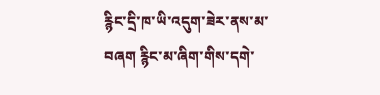རྙིང་དྲི་ཁ་ཡི་འདུག་ཟེར་ནས་མ་བཞག རྙིང་མ་ཞིག་གིས་དགེ་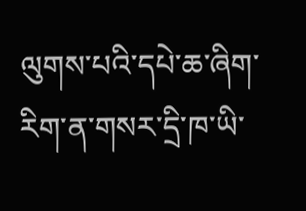ལུགས་པའི་དཔེ་ཆ་ཞིག་རིག་ན་གསར་དྲི་ཁ་ཡི་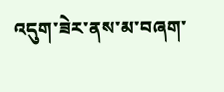འདུག་ཟེར་ནས་མ་བཞག་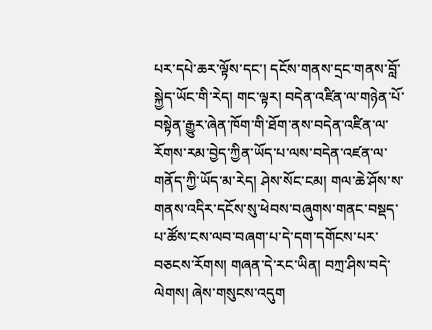པར་དཔེ་ཆར་ལྟོས་དང་། དངོས་གནས་དྲང་གནས་བློ་སྐྱེད་ཡོང་གི་རེད། གང་ལྟར། བདེན་འཛིན་ལ་གཉེན་པོ་བསྟེན་རྒྱུར་ཞེན་ཁོག་གི་ཐོག་ནས་བདེན་འཛིན་ལ་རོགས་རམ་བྱེད་ཀྱིན་ཡོད་པ་ལས་བདེན་འཛན་ལ་གནོད་ཀྱི་ཡོད་མ་རེད། ཤེས་སོང་ངམ། གལ་ཆེ་ཤོས་ས་གནས་འདིར་དངོས་སུ་ཕེབས་བཞུགས་གནང་བསྡད་པ་ཚོས་ངས་ལབ་བཞག་པ་དེ་དག་དགོངས་པར་བཅངས་རོགས། གཞན་དེ་རང་ཡིན། བཀྲ་ཤིས་བདེ་ལེགས། ཞེས་གསུངས་འདུག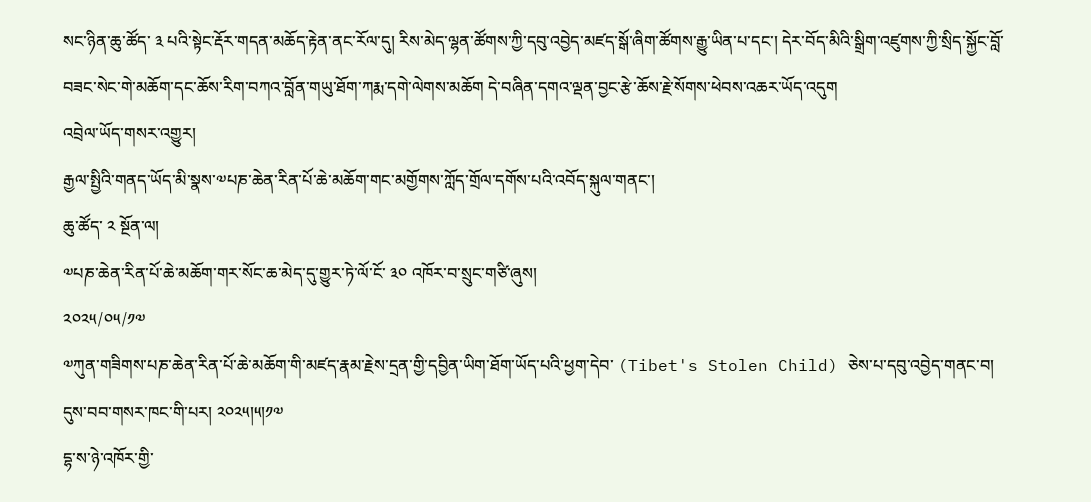སང་ཉིན་ཆུ་ཚོད་ ༣ པའི་སྟེང་རྡོར་གདན་མཆོད་རྟེན་ནང་རོལ་དུ། རིས་མེད་ལྷན་ཚོགས་ཀྱི་དབུ་འབྱེད་མཛད་སྒོ་ཞིག་ཚོགས་རྒྱུ་ཡིན་པ་དང་། དེར་བོད་མིའི་སྒྲིག་འཛུགས་ཀྱི་སྲིད་སྐྱོང་བློ་བཟང་སེང་གེ་མཆོག་དང་ཆོས་རིག་བཀའ་བློན་གཡུ་ཐོག་ཀརྨ་དགེ་ལེགས་མཆོག དེ་བཞིན་དགའ་ལྡན་བྱང་རྩེ་ཆོས་རྗེ་སོགས་ཕེབས་འཆར་ཡོད་འདུག
འབྲེལ་ཡོད་གསར་འགྱུར།
རྒྱལ་སྤྱིའི་གནད་ཡོད་མི་སྣས་༧པཎ་ཆེན་རིན་པོ་ཆེ་མཆོག་གང་མགྱོགས་ཀློད་གྲོལ་དགོས་པའི་འབོད་སྐུལ་གནང་།
ཆུ་ཚོད་ ༢ སྔོན་ལ།
༧པཎ་ཆེན་རིན་པོ་ཆེ་མཆོག་གར་སོང་ཆ་མེད་དུ་གྱུར་ཏེ་ལོ་ངོ་ ༣༠ འཁོར་བ་སྲུང་གཙི་ཞུས།
༢༠༢༥/༠༥/༡༧
༧ཀུན་གཟིགས་པཎ་ཆེན་རིན་པོ་ཆེ་མཆོག་གི་མཛད་རྣམ་རྗེས་དྲན་གྱི་དབྱིན་ཡིག་ཐོག་ཡོད་པའི་ཕྱག་དེབ་ (Tibet's Stolen Child) ཅེས་པ་དབུ་འབྱེད་གནང་བ། དུས་བབ་གསར་ཁང་གི་པར། ༢༠༢༥།༥།༡༧
དྷ་ས་ཉེ་འཁོར་གྱི་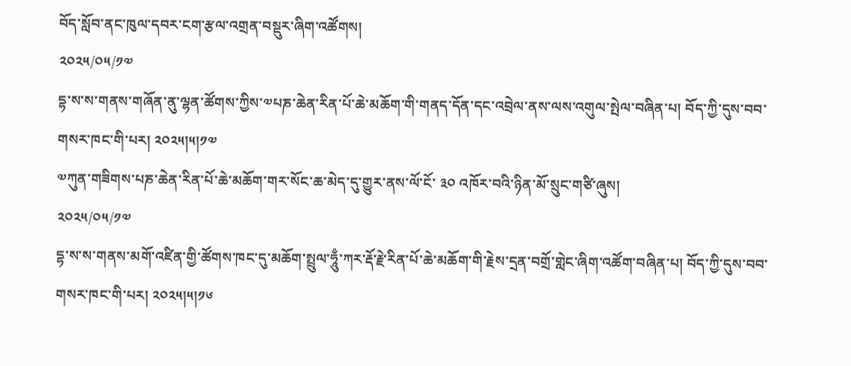བོད་སློབ་ནང་ཁུལ་དབར་ངག་རྩལ་འགྲན་བསྡུར་ཞིག་འཚོགས།
༢༠༢༥/༠༥/༡༧
དྷ་ས་ས་གནས་གཞོན་ནུ་ལྷན་ཚོགས་ཀྱིས་༧པཎ་ཆེན་རིན་པོ་ཆེ་མཆོག་གི་གནད་དོན་དང་འབྲེལ་ནས་ལས་འགུལ་སྤེལ་བཞིན་པ། བོད་ཀྱི་དུས་བབ་གསར་ཁང་གི་པར། ༢༠༢༥།༥།༡༧
༧ཀུན་གཟིགས་པཎ་ཆེན་རིན་པོ་ཆེ་མཆོག་གར་སོང་ཆ་མེད་དུ་གྱུར་ནས་ལོ་ངོ་ ༣༠ འཁོར་བའི་ཉིན་མོ་སྲུང་གཙི་ཞུས།
༢༠༢༥/༠༥/༡༧
དྷ་ས་ས་གནས་མགོ་འཛིན་གྱི་ཚོགས་ཁང་དུ་མཆོག་སྤྲུལ་ཧཱུྃ་ཀར་རྡོ་རྗེ་རིན་པོ་ཆེ་མཆོག་གི་རྗེས་དྲན་བགྲོ་གླེང་ཞིག་འཚོག་བཞིན་པ། བོད་ཀྱི་དུས་བབ་གསར་ཁང་གི་པར། ༢༠༢༥།༥།༡༦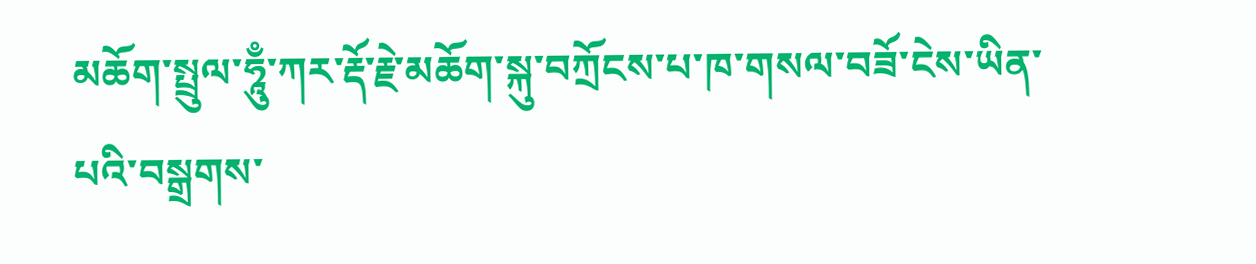མཆོག་སྤྲུལ་ཧཱུྃ་ཀར་རྡོ་རྗེ་མཆོག་སྐུ་བཀྲོངས་པ་ཁ་གསལ་བཟོ་ངེས་ཡིན་པའི་བསྒྲགས་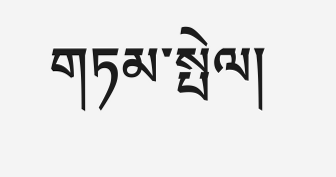གཏམ་སྤེལ།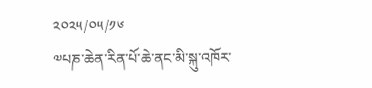༢༠༢༥/༠༥/༡༦
༧པཎ་ཆེན་རིན་པོ་ཆེ་ནང་མི་སྐུ་འཁོར་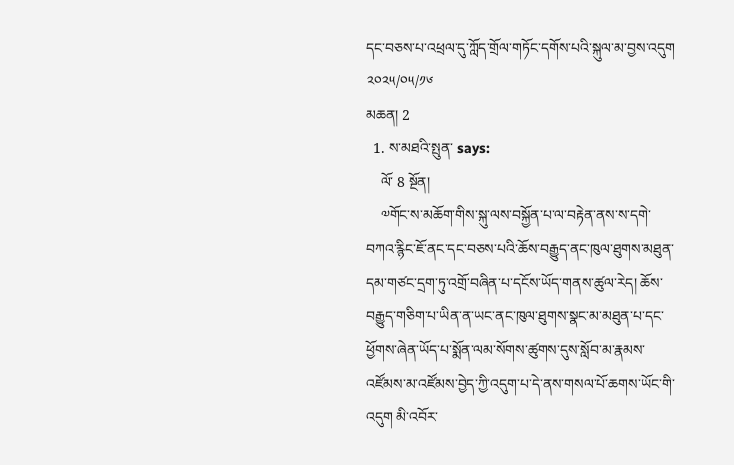དང་བཅས་པ་འཕྲལ་དུ་ཀློད་གྲོལ་གཏོང་དགོས་པའི་སྐུལ་མ་བྱས་འདུག
༢༠༢༥/༠༥/༡༦
མཆན། 2
  1. ས་མཐའི་སྤུན་ says:
    ལོ་ 8 སྔོན།
    ༧གོང་ས་མཆོག་གིས་སྐུ་ལས་བསྐྱོན་པ་ལ་བརྟེན་ནས་ས་དགེ་བཀའ་རྙིང་ཇོ་ནང་དང་བཅས་པའི་ཆོས་བརྒྱུད་ནང་ཁུལ་ཐུགས་མཐུན་དམ་གཙང་དྲག་ཏུ་འགྲོ་བཞིན་པ་དངོས་ཡོད་གནས་ཚུལ་རེད། ཆོས་བརྒྱུད་གཅིག་པ་ཡིན་ན་ཡང་ནང་ཁུལ་ཐུགས་སྣང་མ་མཐུན་པ་དང་ཕྱོགས་ཞེན་ཡོད་པ་སྨོན་ལམ་སོགས་ཚུགས་དུས་སློབ་མ་རྣམས་འཛོམས་མ་འཛོམས་བྱེད་ཀྱི་འདུག་པ་དེ་ནས་གསལ་པོ་ཆགས་ཡོང་གི་འདུག མི་འབོར་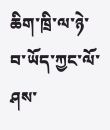ཆིག་ཁྲི་ལ་ཉེ་བ་ཡོད་ཀྱང་ལོ་ཤས་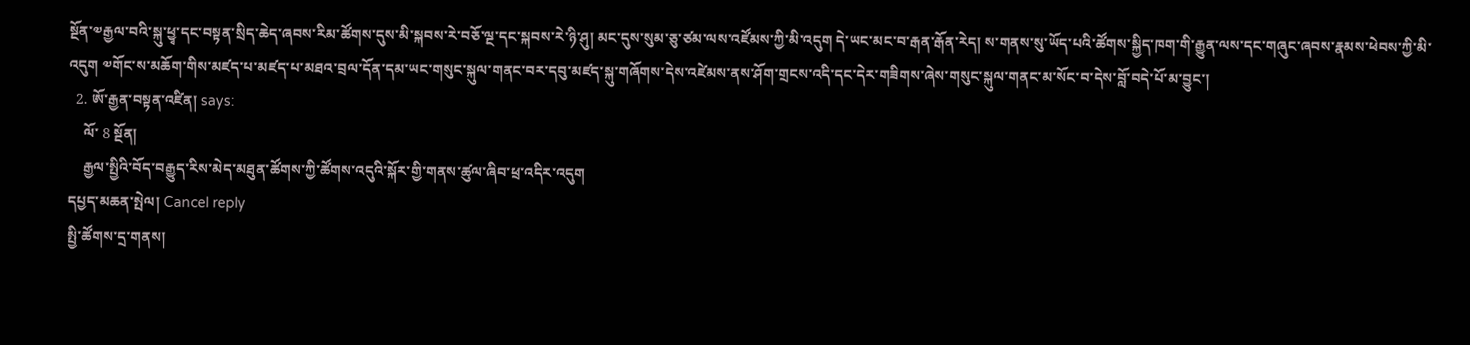སྔོན་༧རྒྱལ་བའི་སྐུ་ཕྱྭ་དང་བསྟན་སྲིད་ཆེད་ཞབས་རིམ་ཚོགས་དུས་མི་སྐབས་རེ་བཅོ་ལྔ་དང་སྐབས་རེ་ཉི་ཤུ། མང་དུས་སུམ་ཅུ་ཙམ་ལས་འཛོམས་ཀྱི་མི་འདུག དེ་ཡང་མང་བ་རྒན་རྒོན་རེད། ས་གནས་སུ་ཡོད་པའི་ཚོགས་སྐྱིད་ཁག་གི་རྒྱུན་ལས་དང་གཞུང་ཞབས་རྣམས་ཕེབས་ཀྱི་མི་འདུག ༧གོང་ས་མཆོག་གིས་མཛད་པ་མཛད་པ་མཐའ་བྲལ་དོན་དམ་ཡང་གསུང་སྐུལ་གནང་བར་དབུ་མཛད་སྐུ་གཞོགས་དེས་འཛེམས་ནས་ཤོག་གྲངས་འདི་དང་དེར་གཟིགས་ཞེས་གསུང་སྐུལ་གནང་མ་སོང་བ་དེས་བློ་བདེ་པོ་མ་བྱུང་།
  2. ཨོ་རྒྱན་བསྟན་འཛིན། says:
    ལོ་ 8 སྔོན།
    རྒྱལ་སྤྱིའི་བོད་བརྒྱུད་རིས་མེད་མཐུན་ཚོགས་ཀྱི་ཚོགས་འདུའི་སྐོར་གྱི་གནས་ཚུལ་ཞིབ་ཕྲ་འདིར་འདུག
དཔྱད་མཆན་སྤེལ། Cancel reply
སྤྱི་ཚོགས་དྲ་གནས།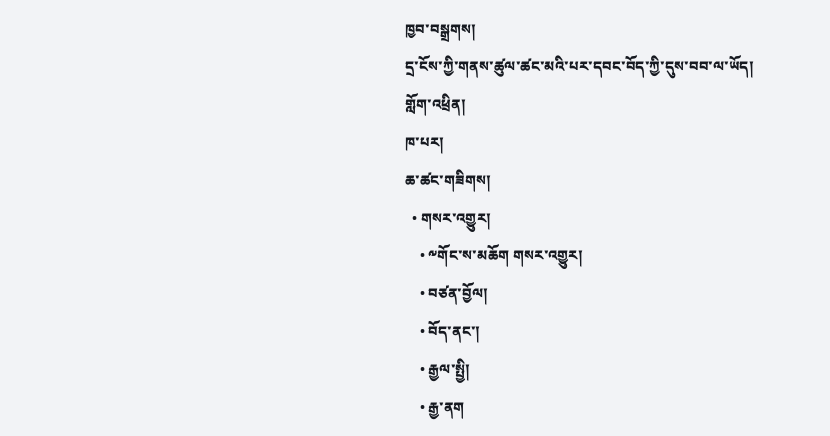ཁྱབ་བསྒྲགས།
དྲ་ངོས་ཀྱི་གནས་ཚུལ་ཚང་མའི་པར་དབང་བོད་ཀྱི་དུས་བབ་ལ་ཡོད།
གློག་འཕྲིན།
ཁ་པར།
ཆ་ཚང་གཟིགས།
  • གསར་འགྱུར།
    • ༸གོང་ས་མཆོག གསར་འགྱུར།
    • བཙན་བྱོལ།
    • བོད་ནང་།
    • རྒྱལ་སྤྱི།
    • རྒྱ་ནག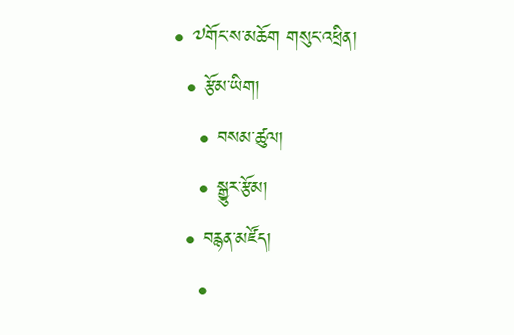• ༧གོང་ས་མཆོག གསུང་འཕྲིན།
  • རྩོམ་ཡིག།
    • བསམ་ཚུལ།
    • སྒྱུར་རྩོམ།
  • བརྙན་མཛོད།
    •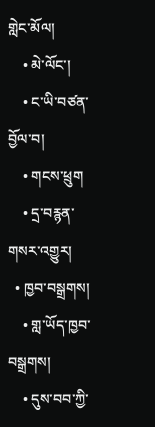གླེང་མོལ།
    • མེ་ལོང་།
    • ང་ཡི་བཙན་བྱོལ་བ།
    • གངས་ཕྲུག
    • དྲ་བརྙན་གསར་འགྱུར།
  • ཁྱབ་བསྒྲགས།
    • གླ་ཡོད་ཁྱབ་བསྒྲགས།
    • དུས་བབ་ཀྱི་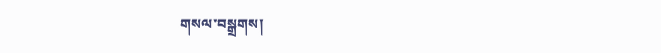གསལ་བསྒྲགས།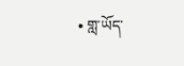• གླ་ཡོད་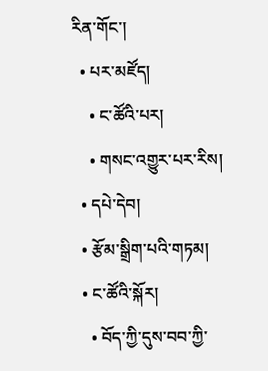རིན་གོང་།
  • པར་མཛོད།
    • ང་ཚོའི་པར།
    • གསང་འགྱུར་པར་རིས།
  • དཔེ་དེབ།
  • རྩོམ་སྒྲིག་པའི་གཏམ།
  • ང་ཚོའི་སྐོར།
    • བོད་ཀྱི་དུས་བབ་ཀྱི་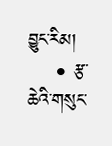བྱུང་རིམ།
    • རྩ་ཆེའི་གསུང་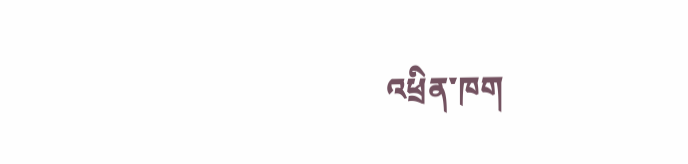འཕྲིན་ཁག